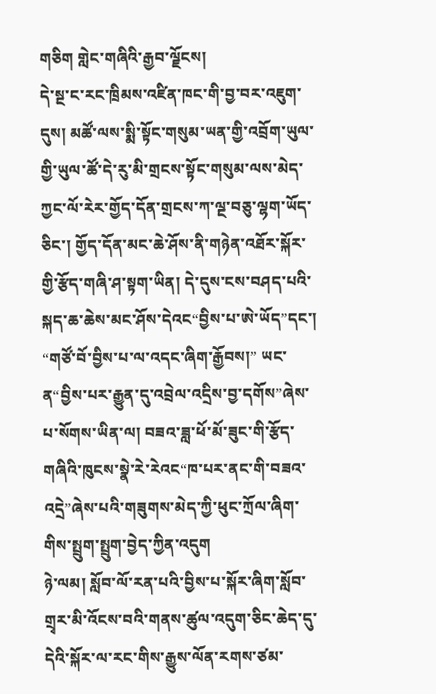གཅིག གླེང་གཞིའི་རྒྱབ་ལྗོངས།
དེ་སྔ་ང་རང་ཁྲིམས་འཛིན་ཁང་གི་བྱ་བར་འཇུག་དུས། མཚོ་ལས་སྨི་སྟོང་གསུམ་ཡན་གྱི་འབྲོག་ཡུལ་གྱི་ཡུལ་ཚོ་དེ་རུ་མི་གྲངས་སྟོང་གསུམ་ལས་མེད་ཀྱང་ལོ་རེར་གྱོད་དོན་གྲངས་ཀ་ལྔ་བཅུ་ལྷག་ཡོད་ཅིང་། གྱོད་དོན་མང་ཆེ་ཤོས་ནི་གཉེན་འཐོར་སྐོར་གྱི་རྩོད་གཞི་ཤ་སྟག་ཡིན། དེ་དུས་ངས་བཤད་པའི་སྐད་ཆ་ཆེས་མང་ཤོས་དེའང“བྱིས་པ་ཨེ་ཡོད”དང་། “གཙོ་བོ་བྱིས་པ་ལ་འདང་ཞིག་རྒྱོབས།” ཡང་ན“བྱིས་པར་རྒྱུན་དུ་འབྲེལ་འདྲིས་བྱ་དགོས”ཞེས་པ་སོགས་ཡིན་ལ། བཟའ་ཟླ་ཕོ་མོ་ཟུང་གི་རྩོད་གཞིའི་ཁུངས་སྣེ་རེ་རེའང“ཁ་པར་ནང་གི་བཟའ་འདྲེ”ཞེས་པའི་གཟུགས་མེད་ཀྱི་ཕུང་ཀྲོལ་ཞིག་གིས་སྤྲུག་སྤྲུག་བྱེད་ཀྱིན་འདུག
ཉེ་ལམ། སློབ་ལོ་རན་པའི་བྱིས་པ་སྐོར་ཞིག་སློབ་གྲྭར་མི་འོངས་བའི་གནས་ཚུལ་འདུག་ཅིང་ཆེད་དུ་དེའི་སྐོར་ལ་རང་གིས་རྒྱུས་ལོན་རགས་ཙམ་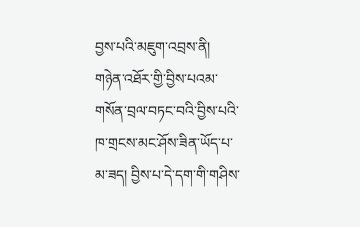བྱས་པའི་མཇུག་འབྲས་ནི། གཉེན་འཐོར་གྱི་བྱིས་པའམ་གསོན་བྲལ་བཏང་བའི་བྱིས་པའི་ཁ་གྲངས་མང་ཤོས་ཟིན་ཡོད་པ་མ་ཟད། བྱིས་པ་དེ་དག་གི་གཤིས་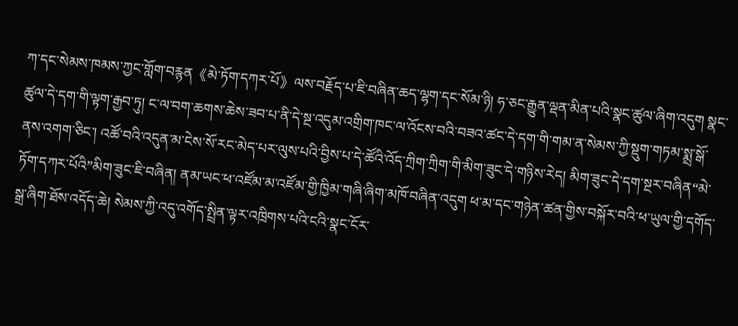ཀ་དང་སེམས་ཁམས་ཀྱང་གློག་བརྙན《མེ་ཏོག་དཀར་པོ》ལས་བརྗོད་པ་ཇི་བཞིན་ཆད་ལྷག་དང་སོམ་ཉི། ཧ་ཅང་རྒྱུན་ལྡན་མིན་པའི་སྣང་ཚུལ་ཞིག་འདུག སྣང་ཚུལ་དེ་དག་གི་ལྟག་རྒྱབ་ཏུ། ང་ལ་བག་ཆགས་ཆེས་ཟབ་པ་ནི་དེ་སྔ་འདུམ་འགྲིག་ཁང་ལ་འོངས་བའི་བཟའ་ཚང་དེ་དག་གི་གམ་ན་སེམས་ཀྱི་སྡུག་གཏམ་སྨྲ་སྒོ་ནས་འགག་ཅིང་། འཚོ་བའི་འདུན་མ་ངེས་སོ་རང་མེད་པར་ལུས་པའི་བྱིས་པ་དེ་ཚོའི་འོད་ཀྲིག་ཀྲིག་གི་མིག་ཟུང་དེ་གཉིས་རེད། མིག་ཟུང་དེ་དག་སྔར་བཞིན“མེ་ཏོག་དཀར་པོའི”མིག་ཟུང་ཇི་བཞིན། ནམ་ཡང་ཕ་འཛོམ་མ་འཛོམ་གྱི་ཁྱིམ་གཞི་ཞིག་མཁོ་བཞིན་འདུག ཕ་མ་དང་གཉེན་ཚན་གྱིས་བསྐོར་བའི་ཕ་ཡུལ་གྱི་དགོད་སྒྲ་ཞིག་ཐོས་འདོད་ཆེ། སེམས་ཀྱི་འདུ་འགོད་སྤྲིན་ལྟར་འཁྲིགས་པའི་ངའི་སྣང་ངོར་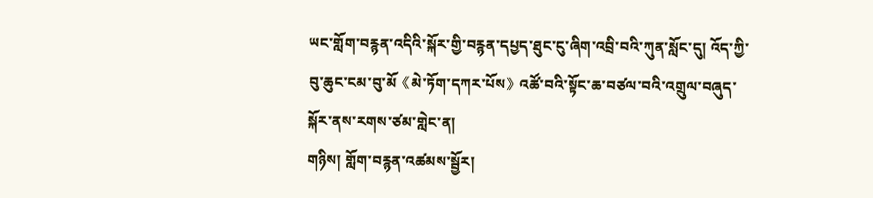ཡང་གློག་བརྙན་འདིའི་སྐོར་གྱི་བརྙན་དཔྱད་ཐུང་ངུ་ཞིག་འབྲི་བའི་ཀུན་སློང་དུ། འོད་ཀྱི་བུ་ཆུང་ངམ་བུ་མོ《མེ་ཏོག་དཀར་པོས》འཚོ་བའི་སྟོང་ཆ་བཙལ་བའི་འགྲུལ་བཞུད་སྐོར་ནས་རགས་ཙམ་གླེང་ན།
གཉིས། གློག་བརྙན་འཚམས་སྦྱོར།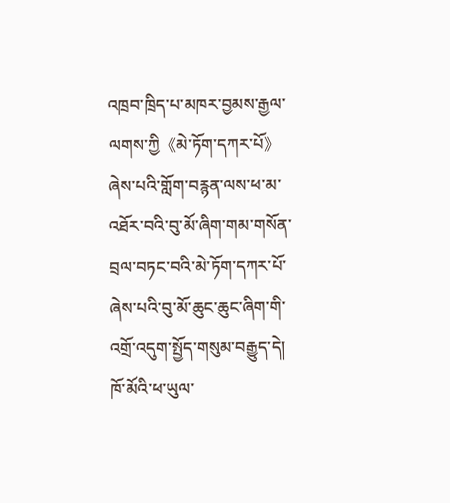འཁྲབ་ཁྲིད་པ་མཁར་བྱམས་རྒྱལ་ལགས་ཀྱི《མེ་ཏོག་དཀར་པོ》ཞེས་པའི་གློག་བརྙན་ལས་ཕ་མ་འཐོར་བའི་བུ་མོ་ཞིག་གམ་གསོན་བྲལ་བཏང་བའི་མེ་ཏོག་དཀར་པོ་ཞེས་པའི་བུ་མོ་ཆུང་ཆུང་ཞིག་གི་འགྲོ་འདུག་སྤྱོད་གསུམ་བརྒྱུད་དེ། ཁོ་མོའི་ཕ་ཡུལ་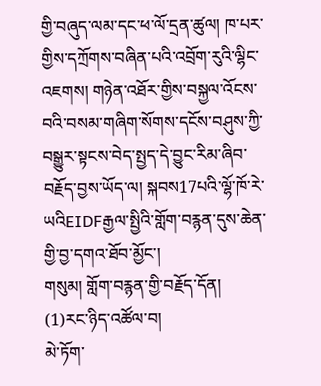གྱི་བཞུད་ལམ་དང་ཕ་ལོ་དྲན་ཚུལ། ཁ་པར་གྱིས་དཀྲོགས་བཞིན་པའི་འབྲོག་རུའི་ལྷིང་འཇགས། གཉེན་འཐོར་གྱིས་བསྐྱལ་འོངས་བའི་བསམ་གཞིག་སོགས་དངོས་བཤུས་ཀྱི་བསྒྱུར་སྟངས་བེད་སྤྱད་དེ་བྱུང་རིམ་ཞིབ་བརྗོད་བྱས་ཡོད་ལ། སྐབས17པའི་ལྷོ་ཁོ་རེ་ཡའིEIDFརྒྱལ་སྤྱིའི་གློག་བརྙན་དུས་ཆེན་གྱི་བྱ་དགའ་ཐོབ་མྱོང་།
གསུམ། གློག་བརྙན་གྱི་བརྗོད་དོན།
(1)རང་ཉིད་འཚོལ་བ།
མེ་ཏོག་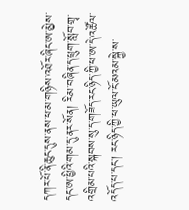དཀར་པོ་ནི་ཆུང་དུས་ནས་ཕ་མ་གཉིས་འཐོར་ཞིང་ཨ་མྱེས་དང་ཨ་ཕྱིའི་གམ་དུ་ནར་སོན། རིམ་བཞིན་ད་ཕྲུག་སློབ་གྲྭ་འགྲིམ་པའི་སྐབས་སུ་ད་གཟོད་རང་ཉིད་ཀྱི་ཕ་ཨ་དེ་འཚོལ་འདོད་པ་དང་། རང་ཉིད་ཀྱི་ཕ་ཡུལ་ངོ་མའམ་སྐྱེ་ས་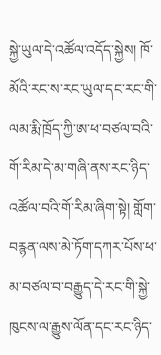སྐྱེ་ཡུལ་དེ་འཚོལ་འདོད་སྐྱེས། ཁོ་མོའི་རང་ས་རང་ཡུལ་དང་རང་གི་ལམ་རྨི་ཁྲོད་ཀྱི་ཨ་ཕ་བཙལ་བའི་གོ་རིམ་དེ་མ་གཞི་ནས་རང་ཉིད་འཚོལ་བའི་གོ་རིམ་ཞིག་སྟེ། གློག་བརྙན་ལས་མེ་ཏོག་དཀར་པོས་ཕ་མ་བཙལ་བ་བརྒྱུད་དེ་རང་གི་སྐྱེ་ཁུངས་ལ་རྒྱུས་ལོན་དང་རང་ཉིད་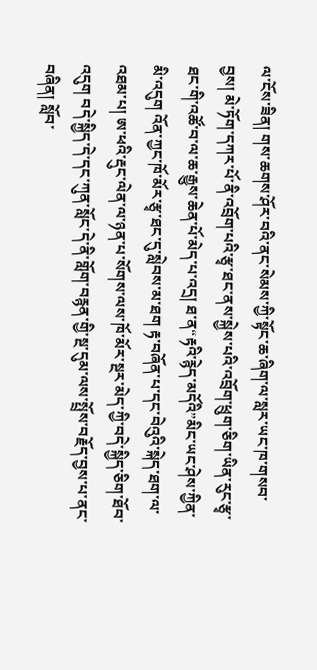ལ་ངོས་ཟིན། གས་ཆགས་ཤོར་བའི་ནང་སེམས་ཀྱི་སྟོང་ཆ་ཞིག་ལ་སླར་ཡང་ཁ་གསབ་བྱས། མེ་ཏོག་དཀར་པོ་ནི་འབྲོག་པའི་རྩྭ་ཐང་ནས་སྐྱེས་པའི་འབྲོག་ཕྲུག་ཅིག་ཡིན་རུང་རྩྭ་ཐང་གི་འཚོ་བ་ལ་ཆ་རྒྱུས་ཆེན་པོ་མེད་པ་འདྲ། ཐ་ན“རྟའི་རྙེད་མདོའི”མིང་ཡང་ཤེས་ཀྱིན་མི་འདུག འོན་ཀྱང་ཁོ་མོར་རྩྭ་ཐང་དུ་སླེབས་མ་ཐག རྟ་བཞོན་པ་དང་བེའུའི་སྐེད་ཐག་ལ་འཐམ་པ། ཨ་ཕའི་རྡུང་ལེན་ལ་ཉན་པ་སོགས་ལས་ཁོ་མོར་སྔར་མེད་ཀྱི་བདེ་སྐྱིད་ཅིག་ཐོབ་འདུག བདེ་སྐྱིད་དེ་དང་ཀུན་སློང་དེ་ནི་གློག་བརྙན་གྱི་སྔ་དུམ་ལས་སྤྲོས་བརྗོད་བྱས་པ་ནང་བཞིན། སློབ་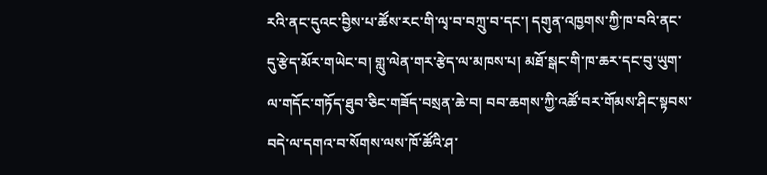རའི་ནང་དུའང་བྱིས་པ་ཚོས་རང་གི་ལྭ་བ་བཀྲུ་བ་དང་། དགུན་འཁྱགས་ཀྱི་ཁ་བའི་ནང་དུ་རྩེད་མོར་གཡེང་བ། གླུ་ལེན་གར་རྩེད་ལ་མཁས་པ། མཐོ་སྒང་གི་ཁ་ཆར་དང་བུ་ཡུག་ལ་གདོང་གཏོད་ཐུབ་ཅིང་གཟོད་བསྲན་ཆེ་བ། བབ་ཆགས་ཀྱི་འཚོ་བར་གོམས་ཤིང་སྟབས་བདེ་ལ་དགའ་བ་སོགས་ལས་ཁོ་ཚོའི་ཤ་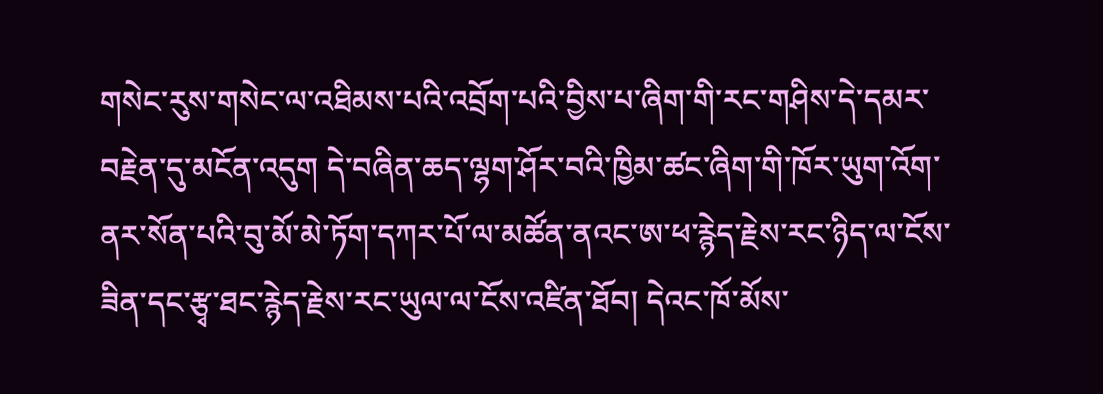གསེང་རུས་གསེང་ལ་འཐིམས་པའི་འབྲོག་པའི་བྱིས་པ་ཞིག་གི་རང་གཤིས་དེ་དམར་བརྗེན་དུ་མངོན་འདུག དེ་བཞིན་ཆད་ལྷག་ཤོར་བའི་ཁྱིམ་ཚང་ཞིག་གི་ཁོར་ཡུག་འོག་ནར་སོན་པའི་བུ་མོ་མེ་ཏོག་དཀར་པོ་ལ་མཚོན་ནའང་ཨ་ཕ་རྙེད་རྗེས་རང་ཉིད་ལ་ངོས་ཟིན་དང་རྩྭ་ཐང་རྙེད་རྗེས་རང་ཡུལ་ལ་ངོས་འཛིན་ཐོབ། དེའང་ཁོ་མོས་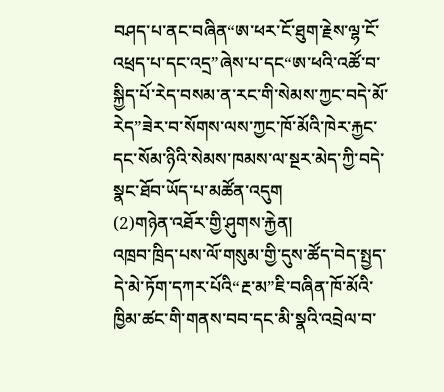བཤད་པ་ནང་བཞིན“ཨ་ཕར་ངོ་ཐུག་རྗེས་ལྷ་ངོ་འཕྲད་པ་དང་འདྲ”ཞེས་པ་དང“ཨ་ཕའི་འཚོ་བ་སྐྱིད་པོ་རེད་བསམ་ན་རང་གི་སེམས་ཀྱང་བདེ་མོ་རེད”ཟེར་བ་སོགས་ལས་ཀྱང་ཁོ་མོའི་ཁེར་རྐྱང་དང་སོམ་ཉིའི་སེམས་ཁམས་ལ་སྔར་མེད་ཀྱི་བདེ་སྣང་ཐོབ་ཡོད་པ་མཚོན་འདུག
(2)གཉེན་འཐོར་གྱི་ཤུགས་རྐྱེན།
འཁྲབ་ཁྲིད་པས་ལོ་གསུམ་གྱི་དུས་ཚོད་བེད་སྤྱད་དེ་མེ་ཏོག་དཀར་པོའི“རྔ་མ”ཇི་བཞིན་ཁོ་མོའི་ཁྱིམ་ཚང་གི་གནས་བབ་དང་མི་སྣའི་འབྲེལ་བ་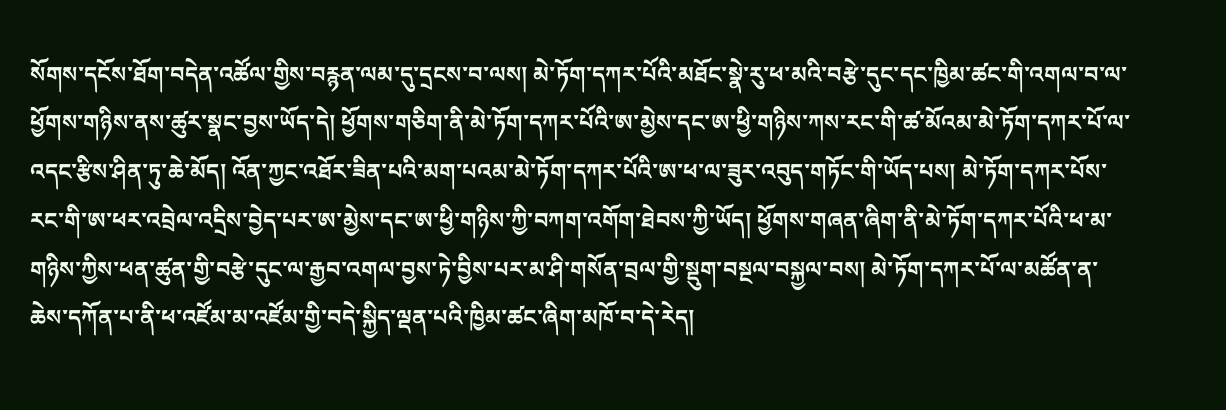སོགས་དངོས་ཐོག་བདེན་འཚོལ་གྱིས་བརྙན་ལམ་དུ་དྲངས་བ་ལས། མེ་ཏོག་དཀར་པོའི་མཐོང་སྣེ་རུ་ཕ་མའི་བརྩེ་དུང་དང་ཁྱིམ་ཚང་གི་འགལ་བ་ལ་ཕྱོགས་གཉིས་ནས་ཚུར་སྣང་བྱས་ཡོད་དེ། ཕྱོགས་གཅིག་ནི་མེ་ཏོག་དཀར་པོའི་ཨ་མྱེས་དང་ཨ་ཕྱི་གཉིས་ཀས་རང་གི་ཚ་མོའམ་མེ་ཏོག་དཀར་པོ་ལ་འདང་རྩིས་ཤིན་ཏུ་ཆེ་མོད། འོན་ཀྱང་འཐོར་ཟིན་པའི་མག་པའམ་མེ་ཏོག་དཀར་པོའི་ཨ་ཕ་ལ་ཟུར་འབུད་གཏོང་གི་ཡོད་པས། མེ་ཏོག་དཀར་པོས་རང་གི་ཨ་ཕར་འབྲེལ་འདྲིས་བྱེད་པར་ཨ་མྱེས་དང་ཨ་ཕྱི་གཉིས་ཀྱི་བཀག་འགོག་ཐེབས་ཀྱི་ཡོད། ཕྱོགས་གཞན་ཞིག་ནི་མེ་ཏོག་དཀར་པོའི་ཕ་མ་གཉིས་ཀྱིས་ཕན་ཚུན་གྱི་བརྩེ་དུང་ལ་རྒྱབ་འགལ་བྱས་ཏེ་བྱིས་པར་མ་ཤི་གསོན་བྲལ་གྱི་སྡུག་བསྔལ་བསྐྱལ་བས། མེ་ཏོག་དཀར་པོ་ལ་མཚོན་ན་ཆེས་དཀོན་པ་ནི་ཕ་འཛོམ་མ་འཛོམ་གྱི་བདེ་སྐྱིད་ལྡན་པའི་ཁྱིམ་ཚང་ཞིག་མཁོ་བ་དེ་རེད།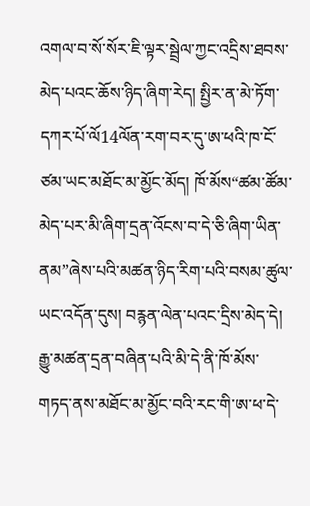འགལ་བ་སོ་སོར་ཇི་ལྟར་སྦྲེལ་ཀྱང་འདྲིས་ཐབས་མེད་པའང་ཆོས་ཉིད་ཞིག་རེད། སྤྱིར་ན་མེ་ཏོག་དཀར་པོ་ལོ14ལོན་རག་བར་དུ་ཨ་ཕའི་ཁ་ངོ་ཙམ་ཡང་མཐོང་མ་མྱོང་མོད། ཁོ་མོས“ཚམ་ཚོམ་མེད་པར་མི་ཞིག་དྲན་འོངས་བ་དེ་ཅི་ཞིག་ཡིན་ནམ”ཞེས་པའི་མཚན་ཉིད་རིག་པའི་བསམ་ཚུལ་ཡང་འདོན་དུས། བརྙན་ལེན་པའང་དྲིས་མེད་དེ། རྒྱུ་མཚན་དྲན་བཞིན་པའི་མི་དེ་ནི་ཁོ་མོས་གཏད་ནས་མཐོང་མ་མྱོང་བའི་རང་གི་ཨ་ཕ་དེ་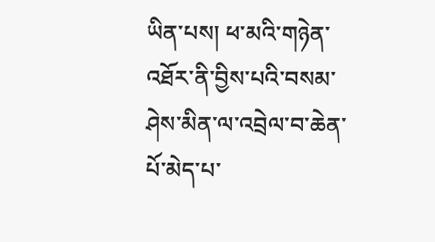ཡིན་པས། ཕ་མའི་གཉེན་འཐོར་ནི་བྱིས་པའི་བསམ་ཤེས་མིན་ལ་འབྲེལ་བ་ཆེན་པོ་མེད་པ་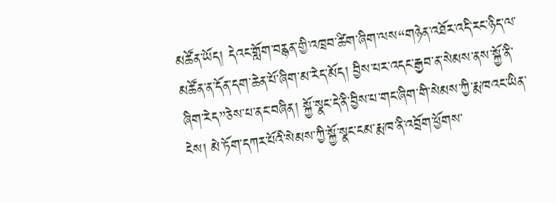མཚོན་ཡོད། དེའང་གློག་བརྙན་གྱི་འཁྲབ་ཚིག་ཞིག་ལས“གཉེན་འཐོར་འདི་རང་ཉིད་ལ་མཚོན་ན་དོན་དག་ཆེན་པོ་ཞིག་མ་རེད་མོད། བྱིས་པར་འདང་རྒྱབ་ན་སེམས་ནས་སྐྱོ་ནི་ཞིག་རེད”ཅེས་པ་ནང་བཞིན། སྐྱོ་སྣང་དེ་ནི་བྱིས་པ་གང་ཞིག་གི་སེམས་ཀྱི་རྨ་ཁའང་ཡིན་ངེས། མེ་ཏོག་དཀར་པོའི་སེམས་ཀྱི་སྐྱོ་སྣང་ངམ་རྨ་ཁ་ནི་འབྲོག་ཕྱོགས་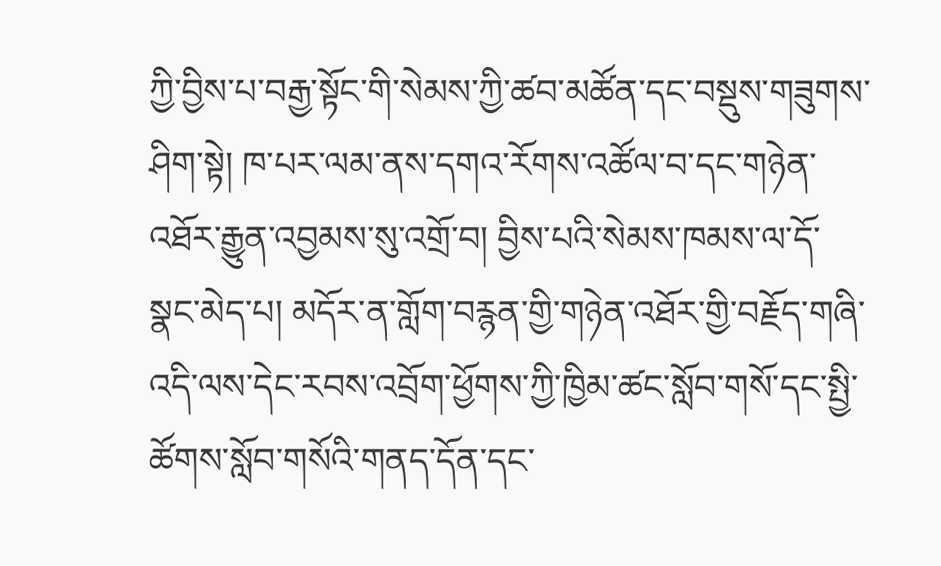ཀྱི་བྱིས་པ་བརྒྱ་སྟོང་གི་སེམས་ཀྱི་ཚབ་མཚོན་དང་བསྡུས་གཟུགས་ཤིག་སྟེ། ཁ་པར་ལམ་ནས་དགའ་རོགས་འཚོལ་བ་དང་གཉེན་འཐོར་རྒྱུན་འབྱམས་སུ་འགྲོ་བ། བྱིས་པའི་སེམས་ཁམས་ལ་དོ་སྣང་མེད་པ། མདོར་ན་གློག་བརྙན་གྱི་གཉེན་འཐོར་གྱི་བརྗོད་གཞི་འདི་ལས་དེང་རབས་འབྲོག་ཕྱོགས་ཀྱི་ཁྱིམ་ཚང་སློབ་གསོ་དང་སྤྱི་ཚོགས་སློབ་གསོའི་གནད་དོན་དང་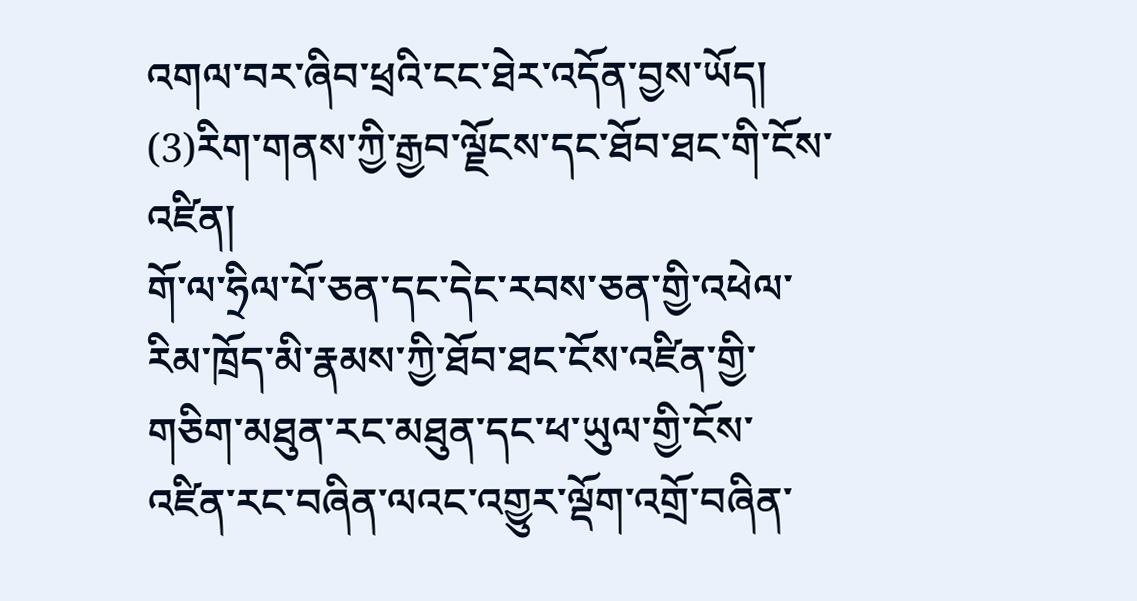འགལ་བར་ཞིབ་ཕྲའི་ངང་ཐེར་འདོན་བྱས་ཡོད།
(3)རིག་གནས་ཀྱི་རྒྱབ་ལྗོངས་དང་ཐོབ་ཐང་གི་ངོས་འཛིན།
གོ་ལ་ཧྲིལ་པོ་ཅན་དང་དེང་རབས་ཅན་གྱི་འཕེལ་རིམ་ཁྲོད་མི་རྣམས་ཀྱི་ཐོབ་ཐང་ངོས་འཛིན་གྱི་གཅིག་མཐུན་རང་མཐུན་དང་ཕ་ཡུལ་གྱི་ངོས་འཛིན་རང་བཞིན་ལའང་འགྱུར་ལྡོག་འགྲོ་བཞིན་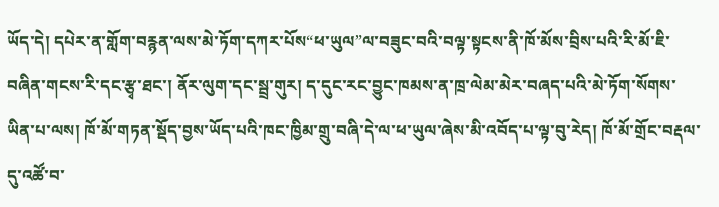ཡོད་དེ། དཔེར་ན་གློག་བརྙན་ལས་མེ་ཏོག་དཀར་པོས“ཕ་ཡུལ”ལ་བཟུང་བའི་བལྟ་སྟངས་ནི་ཁོ་མོས་བྲིས་པའི་རི་མོ་ཇི་བཞིན་གངས་རི་དང་རྩྭ་ཐང་། ནོར་ལུག་དང་སྦྲ་གུར། ད་དུང་རང་བྱུང་ཁམས་ན་ཁྲ་ལེམ་མེར་བཞད་པའི་མེ་ཏོག་སོགས་ཡིན་པ་ལས། ཁོ་མོ་གཏན་སྡོད་བྱས་ཡོད་པའི་ཁང་ཁྱིམ་གྲུ་བཞི་དེ་ལ་ཕ་ཡུལ་ཞེས་མི་འབོད་པ་ལྟ་བུ་རེད། ཁོ་མོ་གྲོང་བརྡལ་དུ་འཚོ་བ་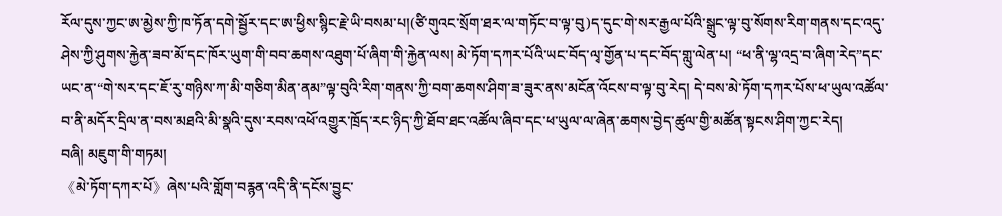རོལ་དུས་ཀྱང་ཨ་མྱེས་ཀྱི་ཁ་ཏོན་དགེ་སྦྱོར་དང་ཨ་ཕྱིས་སྙིང་རྗེ་ཡི་བསམ་པ།(ཙི་གུའང་སྲོག་ཐར་ལ་གཏོང་བ་ལྟ་བུ)ད་དུང་གེ་སར་རྒྱལ་པོའི་སྒྲུང་ལྟ་བུ་སོགས་རིག་གནས་དང་འདུ་ཤེས་ཀྱི་ཤུགས་རྐྱེན་ཟབ་མོ་དང་ཁོར་ཡུག་གི་བབ་ཆགས་འཐུག་པོ་ཞིག་གི་རྐྱེན་ལས། མེ་ཏོག་དཀར་པོའི་ཡང་བོད་ལྭ་གྱོན་པ་དང་བོད་གླུ་ལེན་པ། “ཕ་ནི་ལྷ་འདྲ་བ་ཞིག་རེད”དང་ཡང་ན་“གེ་སར་དང་ཇོ་རུ་གཉིས་ཀ་མི་གཅིག་མིན་ནམ”ལྟ་བུའི་རིག་གནས་ཀྱི་བག་ཆགས་ཤིག་ཟ་ཟུར་ནས་མངོན་འོངས་བ་ལྟ་བུ་རེད། དེ་བས་མེ་ཏོག་དཀར་པོས་ཕ་ཡུལ་འཚོལ་བ་ནི་མདོར་དྲིལ་ན་བས་མཐའི་མི་སྣའི་དུས་རབས་འཕོ་འགྱུར་ཁྲོད་རང་ཉིད་ཀྱི་ཐོབ་ཐང་འཚོལ་ཞིབ་དང་ཕ་ཡུལ་ལ་ཞེན་ཆགས་བྱེད་ཚུལ་གྱི་མཚོན་སྟངས་ཤིག་ཀྱང་རེད།
བཞི། མཇུག་གི་གཏམ།
《མེ་ཏོག་དཀར་པོ》ཞེས་པའི་གློག་བརྙན་འདི་ནི་དངོས་བྱུང་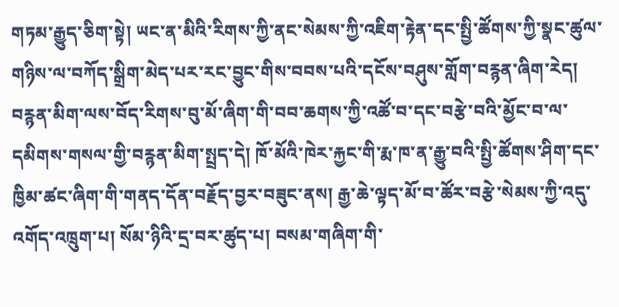གཏམ་རྒྱུད་ཅིག་སྟེ། ཡང་ན་མིའི་རིགས་ཀྱི་ནང་སེམས་ཀྱི་འཇིག་རྟེན་དང་སྤྱི་ཚོགས་ཀྱི་སྣང་ཚུལ་གཉིས་ལ་བཀོད་སྒྲིག་མེད་པར་རང་བྱུང་གིས་བབས་པའི་དངོས་བཤུས་གློག་བརྙན་ཞིག་རེད། བརྙན་མིག་ལས་བོད་རིགས་བུ་མོ་ཞིག་གི་བབ་ཆགས་ཀྱི་འཚོ་བ་དང་བརྩེ་བའི་མྱོང་བ་ལ་དམིགས་གསལ་གྱི་བརྙན་མིག་སྤྲད་དེ། ཁོ་མོའི་ཁེར་རྐྱང་གི་རྨ་ཁ་ན་རྒྱུ་བའི་སྤྱི་ཚོགས་ཤིག་དང་ཁྱིམ་ཚང་ཞིག་གི་གནད་དོན་བརྗོད་བྱར་བཟུང་ནས། རྒྱ་ཆེ་ལྟད་མོ་བ་ཚོར་བརྩེ་སེམས་ཀྱི་འདུ་འགོད་འཁྲུག་པ། སོམ་ཉིའི་དྲ་བར་ཚུད་པ། བསམ་གཞིག་གི་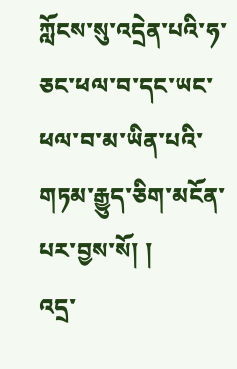ཀློངས་སུ་འདྲེན་པའི་ཧ་ཅང་ཕལ་བ་དང་ཡང་ཕལ་བ་མ་ཡིན་པའི་གཏམ་རྒྱུད་ཅིག་མངོན་པར་བྱས་སོ། །
འདྲ་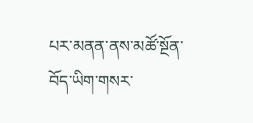པར་མནན་ནས་མཚོ་སྔོན་བོད་ཡིག་གསར་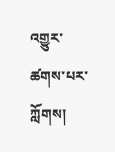འགྱུར་ཚགས་པར་ཀློགས།